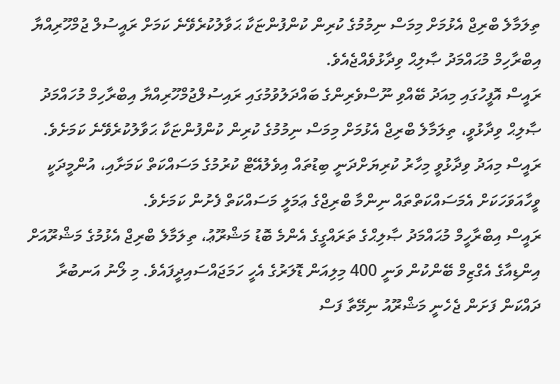ތިލަމާލެ ބްރިޖް އެޅުމަށް މިމަސް ނިމުމުގެ ކުރިން ކުންފުންޏަކާ ޙަވާލުކުރެވޭނެ ކަމަށް ރައީސުލް ޖުމްހޫރިއްޔާ އިބްރާހިމް މުޙައްމަދު ޞާލިޙް ވިދާޅުވެއްޖެއެވެ.
ރައީސް އޮފީހުގައި މިއަދު ބޭއްވި ނޫސްވެރިންގެ ބައްދަލުވުމުގައި ރައިސުލްޖުމްހޫރިއްޔާ އިބްރާހިމް މުހައްމަދު ޞާލިޙް ވިދާޅުވީ، ތިލަމާލެ ބްރިޖް އެޅުމަށް މިމަސް ނިމުމުގެ ކުރިން ކުންފުންޏަކާ ޙަވާލުކުރެވޭނެ ކަމަށެވެ.
ރައީސް މިއަދު ވިދާޅުވީ މިހާރު ކުރިޔަށްދަނީ ބިޑުތައް އިވެލުއޭޓް ކުރުމުގެ މަސައްކަތް ކަމަށާއި، އުންމީދަކީ ވީހާއަވަހަކަށް އެމަސައްކަތްތައް ނިންމާ ބްރިޖްގެ ޢަމަލީ މަސައްކަތް ފެށުން ކަމަށެވެ.
ރައީސް އިބްރާހީމް މުޙައްމަދު ޞާލިޙްގެ ތަރައްގީގެ އެންމެ ބޮޑު މަޝްރޫޢު، ތިލަމާލެ ބްރިޖް އެޅުމުގެ މަޝްރޫއަށް އިންޑިއާގެ އެގްޒިމް ބޭންކުން ވަނީ 400 މިލިއަން ޑޮލަރުގެ އެހީ ހަމަޖައްސައިދީފައެވެ. މި ލޯނު އަނބުރާ ދައްކަން ފަށަން ޖެހެނީ މަޝްރޫއު ނިމޭތާ ފަސް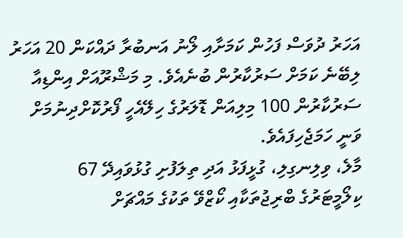އަހަރު ދުވަސް ފަހުން ކަމަށާއި ލޯނު އަނބުރާ ދައްކަން 20 އަހަރު ލިބޭނެ ކަމަށް ސަރުކާރުން ބުނެއެވެ. މި މަޝްރޫއަށް އިންޑިއާ ސަރުކާރުން 100 މިލިއަން ޑޮލަރުގެ ހިލޭއެހީ ފޯރުކޮށްދިނުމަށް ވަނީ ހަމަޖެހިފައެވެ.
މާލެ، ވިލިނގިލި، ގުޅީފަޅު އަދި ތިލަފުށި ގުޅުވައިދޭ 67 ކިލޯމީޓަރުގެ ބްރިޖުތަކާއި ކޯޒްވޭ ތަކުގެ މައްޗަށް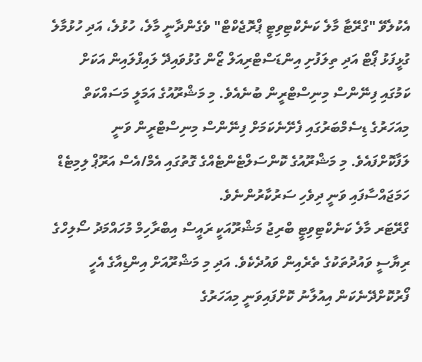އެކުލެވޭ "ގްރޭޓާ މާލެ ކަނެކްޓިވިޓީ ޕްރޮޖެކްޓް" ވެގެންދާނީ މާލެ، ހުޅުލެ، އަދި ހުޅުމާލެ ގުޅީފަޅު ޕޯޓް އަދި ތިލަފުށި އިންޑަސްޓްރިއަލް ޒޯން ގުޅުވައިދޭ ލައިފްލައިން އަކަށް ކަމުގައި ފިނޭންސް މިނިސްޓްރީން ބުނެއެވެ. މި މަޝްރޫއުގެ އަމަލީ މަސައްކަތް މިއަހަރުގެ ޑިސެމްބަރުގައި ފެށޭނެކަމަށް ފިނޭންސް މިނިސްޓްރީން ވަނީ ލަފާކޮށްފައެވެ. މި މަޝްރޫއުގެ ކޮންސަލްޓެންޓެއްގެ ގޮތުގައި އެމް/އެސް އަރޫޕް ލިމިޓެޑް ހަމަޖައްސާފައި ވަނީ ދިވެހި ސަރުކާރުންނެވެ.
ގްރޭޓަރ މާލެ ކަނެކްޓިވިޓީ ބްރިޖު މަޝްރޫއަކީ ރައީސް އިބްރާހިމް މުހައްމަދު ސޯލިހްގެ ރިޔާސީ ވައުދުތަކުގެ ތެރެއިން ވައުދެކެވެ. އަދި މި މަޝްރޫއަށް އިންޑިއާގެ އެހީ ފޯރުކޮށްދޭނެކަން އިއުލާނު ކޮށްފައިވަނީ މިއަހަރުގެ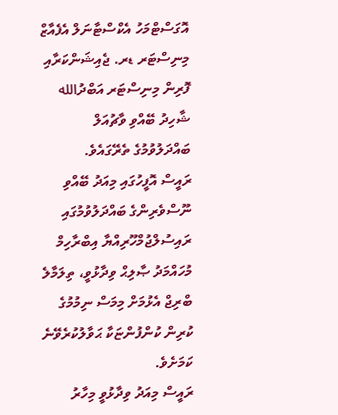އޮގަސްޓްމަހު އެކްސްޓާނަލް އެފެއާޒް މިނިސްޓަރ ޑރ. ޖެއިޝަންކަރާއި ފޮރިން މިނިސްޓަރ އަބްދުالله ޝާހިދު ބޭއްވި ވާޗުއަލް ބައްދަލުވުމުގެ ތެރޭގައެވެ.
ރައީސް އޮފީހުގައި މިއަދު ބޭއްވި ނޫސްވެރިންގެ ބައްދަލުވުމުގައި ރައިސުލްޖުމްހޫރިއްޔާ އިބްރާހިމް މުހައްމަދު ޞާލިޙް ވިދާޅުވީ، ތިލަމާލެ ބްރިޖް އެޅުމަށް މިމަސް ނިމުމުގެ ކުރިން ކުންފުންޏަކާ ޙަވާލުކުރެވޭނެ ކަމަށެވެ.
ރައީސް މިއަދު ވިދާޅުވީ މިހާރު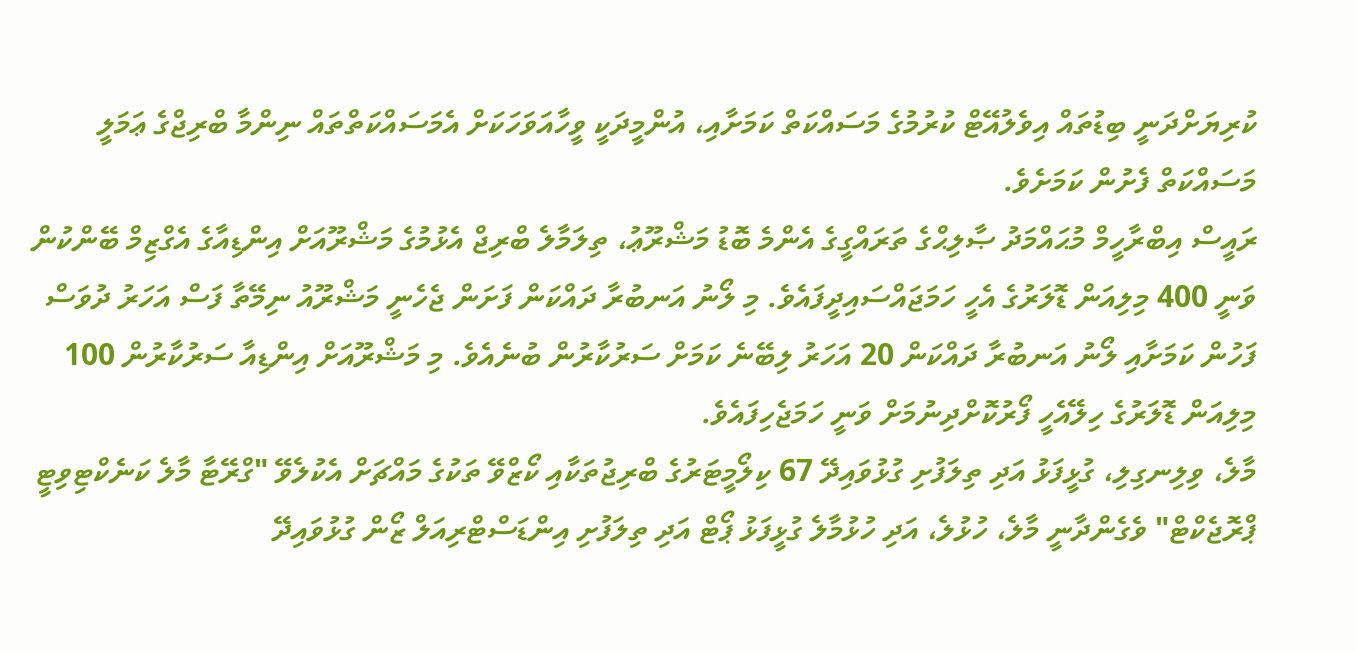ކުރިޔަށްދަނީ ބިޑުތައް އިވެލުއޭޓް ކުރުމުގެ މަސައްކަތް ކަމަށާއި، އުންމީދަކީ ވީހާއަވަހަކަށް އެމަސައްކަތްތައް ނިންމާ ބްރިޖްގެ ޢަމަލީ މަސައްކަތް ފެށުން ކަމަށެވެ.
ރައީސް އިބްރާހީމް މުޙައްމަދު ޞާލިޙްގެ ތަރައްގީގެ އެންމެ ބޮޑު މަޝްރޫޢު، ތިލަމާލެ ބްރިޖް އެޅުމުގެ މަޝްރޫއަށް އިންޑިއާގެ އެގްޒިމް ބޭންކުން ވަނީ 400 މިލިއަން ޑޮލަރުގެ އެހީ ހަމަޖައްސައިދީފައެވެ. މި ލޯނު އަނބުރާ ދައްކަން ފަށަން ޖެހެނީ މަޝްރޫއު ނިމޭތާ ފަސް އަހަރު ދުވަސް ފަހުން ކަމަށާއި ލޯނު އަނބުރާ ދައްކަން 20 އަހަރު ލިބޭނެ ކަމަށް ސަރުކާރުން ބުނެއެވެ. މި މަޝްރޫއަށް އިންޑިއާ ސަރުކާރުން 100 މިލިއަން ޑޮލަރުގެ ހިލޭއެހީ ފޯރުކޮށްދިނުމަށް ވަނީ ހަމަޖެހިފައެވެ.
މާލެ، ވިލިނގިލި، ގުޅީފަޅު އަދި ތިލަފުށި ގުޅުވައިދޭ 67 ކިލޯމީޓަރުގެ ބްރިޖުތަކާއި ކޯޒްވޭ ތަކުގެ މައްޗަށް އެކުލެވޭ "ގްރޭޓާ މާލެ ކަނެކްޓިވިޓީ ޕްރޮޖެކްޓް" ވެގެންދާނީ މާލެ، ހުޅުލެ، އަދި ހުޅުމާލެ ގުޅީފަޅު ޕޯޓް އަދި ތިލަފުށި އިންޑަސްޓްރިއަލް ޒޯން ގުޅުވައިދޭ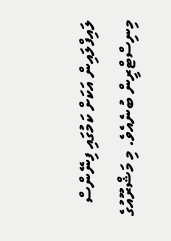ލައިފްލައިން އަކަށް ކަމުގައި ފިނޭންސް މިނިސްޓްރީން ބުނެއެވެ. މި މަޝްރޫއުގެ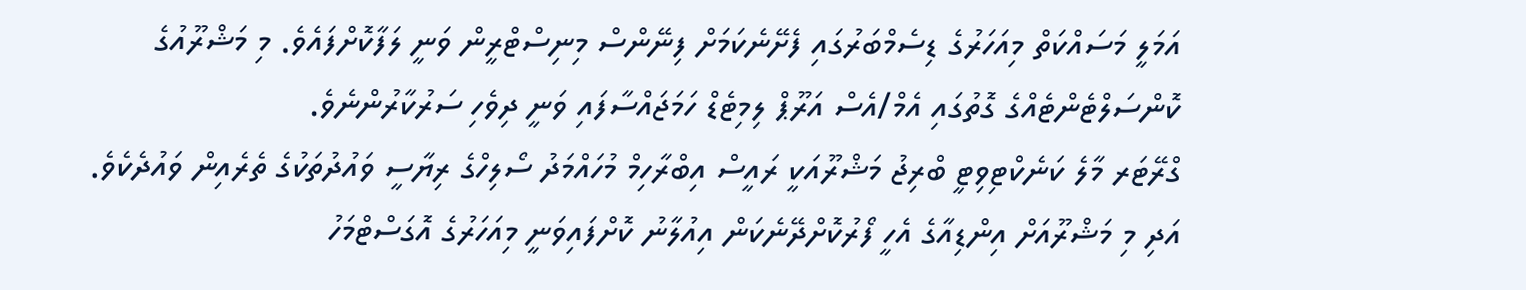އަމަލީ މަސައްކަތް މިއަހަރުގެ ޑިސެމްބަރުގައި ފެށޭނެކަމަށް ފިނޭންސް މިނިސްޓްރީން ވަނީ ލަފާކޮށްފައެވެ. މި މަޝްރޫއުގެ ކޮންސަލްޓެންޓެއްގެ ގޮތުގައި އެމް/އެސް އަރޫޕް ލިމިޓެޑް ހަމަޖައްސާފައި ވަނީ ދިވެހި ސަރުކާރުންނެވެ.
ގްރޭޓަރ މާލެ ކަނެކްޓިވިޓީ ބްރިޖު މަޝްރޫއަކީ ރައީސް އިބްރާހިމް މުހައްމަދު ސޯލިހްގެ ރިޔާސީ ވައުދުތަކުގެ ތެރެއިން ވައުދެކެވެ. އަދި މި މަޝްރޫއަށް އިންޑިއާގެ އެހީ ފޯރުކޮށްދޭނެކަން އިއުލާނު ކޮށްފައިވަނީ މިއަހަރުގެ އޮގަސްޓްމަހު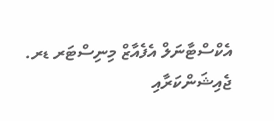އެކްސްޓާނަލް އެފެއާޒް މިނިސްޓަރ ޑރ. ޖެއިޝަންކަރާއި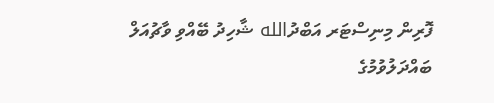ފޮރިން މިނިސްޓަރ އަބްދުالله ޝާހިދު ބޭއްވި ވާޗުއަލް ބައްދަލުވުމުގެ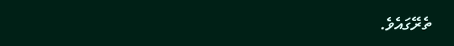ތެރޭގައެވެ.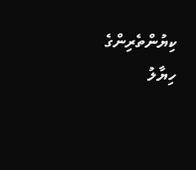ކިޔުންތެރިންގެ ހިޔާލު